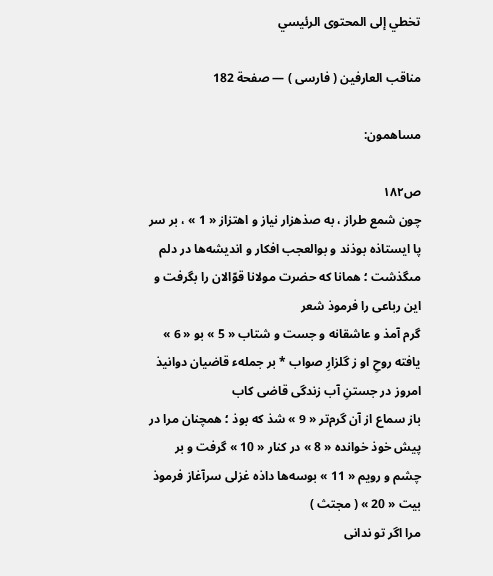تخطي إلى المحتوى الرئيسي

مناقب العارفين ( فارسى ) — صفحة 182

مساهمون:

ص١٨٢
چون شمع طراز ، به صذهزار نياز و اهتزاز « 1 » ، بر سر پا ايستاذه بوذند و بوالعجب افكار و انديشه‌ها در دلم مىگذشت ؛ همانا كه حضرت مولانا قوّالان را بگرفت و اين رباعى را فرموذ شعر
گرم آمذ و عاشقانه و جست و شتاب « 5 » بو « 6 » يافته روحِ او ز گلزارِ صواب * بر جملهء قاضيان دوانيذ امروز در جستنِ آب زندگى قاضى كاب
باز سماع از آن گرم‌تر « 9 » شذ كه بوذ ؛ همچنان مرا در پيش خوذ خوانده « 8 » در كنار « 10 » گرفت و بر چشم و رويم « 11 » بوسه‌ها داذه غزلى سرآغاز فرموذ بيت « 20 » ( مجتث )
مرا اگر تو ندانى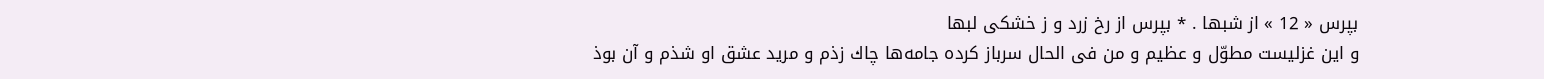بپرس « 12 » از شبها . * بپرس از رخ زرد و ز خشكى لبها
و اين غزليست مطوّل و عظيم و من فى الحال سرباز كرده جامه‌ها چاك زذم و مريد عشق او شذم و آن بوذ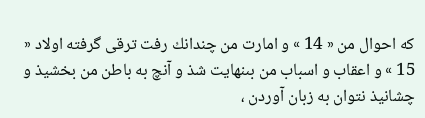كه احوال من « 14 » و امارت من چندانك رفت ترقى گرفته اولاد « 15 » و اعقاب و اسباب من بىنهايت شذ و آنچ به باطن من بخشيذ و چشانيذ نتوان به زبان آوردن ،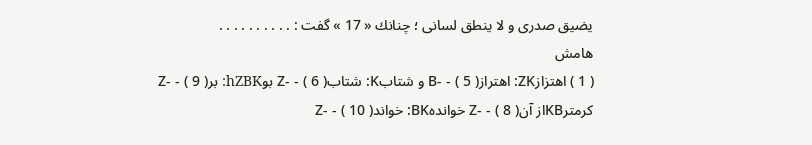يضيق صدرى و لا ينطق لسانى ؛ چنانك « 17 » گفت : . . . . . . . . . .
هامش
( 1 ) اهتزازZK: اهترازB- - ( 5 ) و شتابK: شتابZ- - ( 6 ) بوhZBK: برZ- - ( 9 ) كرمترKBاز آنZ- - ( 8 ) خواندهBK: خواندZ- - ( 10 )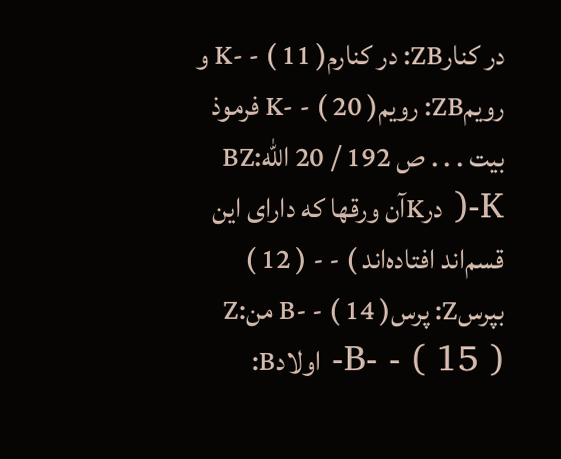در كنارZB: در كنارمK- - ( 11 ) و رويمZB: رويمK- - ( 20 ) فرموذ بيت . . . ص 192 / 20 اللّهBZ: -K( درKآن ورقها كه داراى اين قسم‌اند افتاده‌اند ) - - ( 12 ) بپرسZ: پرسB- - ( 14 ) منZ: -B- - ( 15 ) اولادB: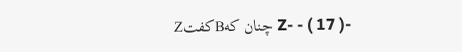-Z- - ( 17 ) چنان كهBكفتZ